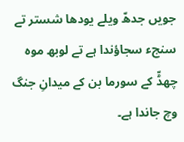جویں جدھّ ویلے یودھا شستر تے سنجء سجاؤندا ہے تے لوبھ موہ چھڈّ کے سورما بن کے میدانِ جنگ وچ جاندا ہے۔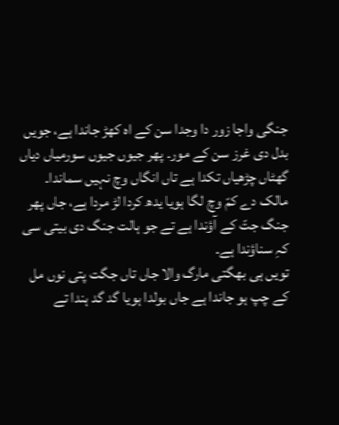جنگی واجا زور دا وجدا سن کے اہ کھڑ جاندا ہے، جویں بدل دی غرز سن کے مور۔ پھر جیوں جیوں سورمیاں دیاں گھٹاں چڑھیاں تکدا ہے تاں انگاں وچ نہیں سماندا۔
مالک دے کمّ وچ لگا ہویا یدھ کردا لڑ مردا ہے، جاں پھر جنگ جتّ کے آؤندا ہے تے جو ہالت جنگ دی بیتی سی کہِ سناؤندا ہے۔
تویں ہی بھگتی مارگ والا جاں تاں جگت پتی نوں مل کے چپ ہو جاندا ہے جاں بولدا ہویا گد گد ہندا تے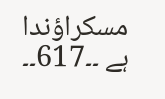مسکراؤندا ہے ۔۔617۔۔